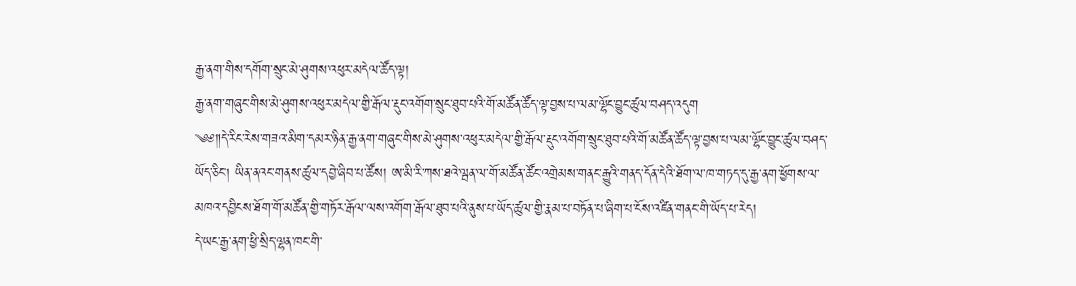རྒྱ་ནག་གིས་དགོག་སྲུང་མེ་ཤུགས་འཕུར་མདེལ་ཚོད་ལྟ།
རྒྱ་ནག་གཞུང་གིས་མེ་ཤུགས་འཕུར་མདེལ་གྱི་རྒོལ་རྡུང་འགོག་སྲུང་ཐུབ་པའི་གོ་མཚོན་ཚོད་ལྟ་བྱས་པ་ལམ་ལྷོང་བྱུང་ཚུལ་བཤད་འདུག
༄༅༎དེ་རིང་རེས་གཟའ་མིག་དམར་ཉིན་རྒྱ་ནག་གཞུང་གིས་མེ་ཤུགས་འཕུར་མདེལ་གྱི་རྒོལ་རྡུང་འགོག་སྲུང་ཐུབ་པའི་གོ་མཚོན་ཚོད་ལྟ་བྱས་པ་ལམ་ལྷོང་བྱུང་ཚུལ་བཤད་ཡོད་ཅིང། ཡིན་ནའང་གནས་ཚུལ་དབྱེ་ཞིབ་པ་ཚོས། ཨ་མི་རི་ཀས་ཐའེ་ལྦན་ལ་གོ་མཚོན་ཚོང་འགྲེམས་གནང་རྒྱུའི་གནད་དོན་དེའི་ཐོག་ལ་ཁ་གཏད་དུ་རྒྱ་ནག་ཕྱོགས་ལ་མཁའ་དབྱིངས་ཐོག་གོ་མཚོན་གྱི་གཏོར་རྒོལ་ལས་འགོག་རྒོལ་ཐུབ་པའི་ནུས་པ་ཡོད་ཚུལ་གྱི་རྣམ་པ་བཏོན་པ་ཞིག་པ་ངོས་འཛིན་གནང་གི་ཡོད་པ་རེད།
དེ་ཡང་རྒྱ་ནག་ཕྱི་སྲིད་ལྷན་ཁང་གི་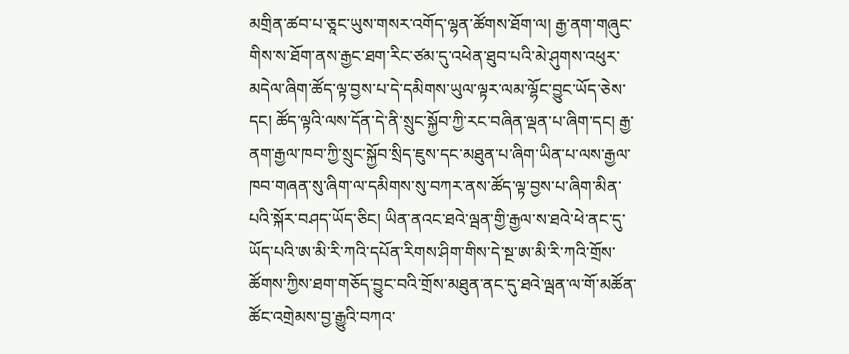མགྲིན་ཚབ་པ་ཅཱང་ཡུས་གསར་འགོད་ལྷན་ཚོགས་ཐོག་ལ། རྒྱ་ནག་གཞུང་གིས་ས་ཐོག་ནས་རྒྱང་ཐག་རིང་ཙམ་དུ་འཕེན་ཐུབ་པའི་མེ་ཤུགས་འཕུར་མདེལ་ཞིག་ཚོད་ལྟ་བྱས་པ་དེ་དམིགས་ཡུལ་ལྟར་ལམ་ལྷོང་བྱུང་ཡོད་ཅེས་དང། ཚོད་ལྟའི་ལས་དོན་དེ་ནི་སྲུང་སྐྱོབ་ཀྱི་རང་བཞིན་ལྡན་པ་ཞིག་དང། རྒྱ་ནག་རྒྱལ་ཁབ་ཀྱི་སྲུང་སྐྱོབ་སྲིད་ཇུས་དང་མཐུན་པ་ཞིག་ཡིན་པ་ལས་རྒྱལ་ཁབ་གཞན་སུ་ཞིག་ལ་དམིགས་སུ་བཀར་ནས་ཚོད་ལྟ་བྱས་པ་ཞིག་མིན་པའི་སྐོར་བཤད་ཡོད་ཅིང། ཡིན་ནའང་ཐའེ་ལྦན་གྱི་རྒྱལ་ས་ཐའེ་ཕེ་ནང་དུ་ཡོད་པའི་ཨ་མི་རི་ཀའི་དཔོན་རིགས་ཤིག་གིས་དེ་སྔ་ཨ་མི་རི་ཀའི་གྲོས་ཚོགས་ཀྱིས་ཐག་གཅོད་བྱུང་བའི་གྲོས་མཐུན་ནང་དུ་ཐའེ་ལྦན་ལ་གོ་མཚོན་ཚོང་འགྲེམས་བྱ་རྒྱུའི་བཀའ་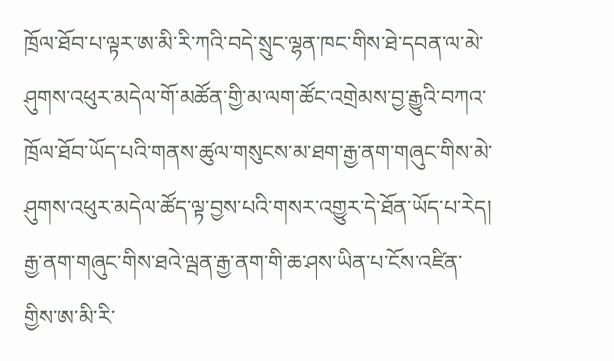ཁྲོལ་ཐོབ་པ་ལྟར་ཨ་མི་རི་ཀའི་བདེ་སྲུང་ལྷན་ཁང་གིས་ཐེ་དབན་ལ་མེ་ཤུགས་འཕུར་མདེལ་གོ་མཚོན་གྱི་མ་ལག་ཚོང་འགྲེམས་བྱ་རྒྱུའི་བཀའ་ཁྲོལ་ཐོབ་ཡོད་པའི་གནས་ཚུལ་གསུངས་མ་ཐག་རྒྱ་ནག་གཞུང་གིས་མེ་ཤུགས་འཕུར་མདེལ་ཚོད་ལྟ་བྱས་པའི་གསར་འགྱུར་དེ་ཐོན་ཡོད་པ་རེད།
རྒྱ་ནག་གཞུང་གིས་ཐའེ་ལྦན་རྒྱ་ནག་གི་ཆ་ཤས་ཡིན་པ་ངོས་འཛིན་གྱིས་ཨ་མི་རི་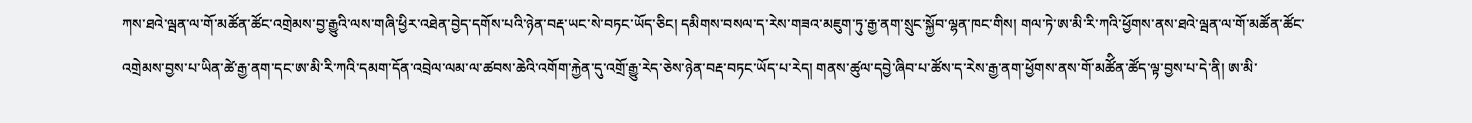ཀས་ཐའེ་ལྦན་ལ་གོ་མཚོན་ཚོང་འགྲེམས་བྱ་རྒྱུའི་ལས་གཞི་ཕྱིར་འཐེན་བྱེད་དགོས་པའི་ཉེན་བརྡ་ཡང་སེ་བཏང་ཡོད་ཅིང། དམིགས་བསལ་ད་རེས་གཟའ་མཇུག་ཏུ་རྒྱ་ནག་སྲུང་སྐྱོབ་ལྷན་ཁང་གིས། གལ་ཏེ་ཨ་མི་རི་ཀའི་ཕྱོགས་ནས་ཐའེ་ལྦན་ལ་གོ་མཚོན་ཚོང་འགྲེམས་བྱས་པ་ཡིན་ཚེ་རྒྱ་ནག་དང་ཨ་མི་རི་ཀའི་དམག་དོན་འབྲེལ་ལམ་ལ་ཚབས་ཆེའི་འགོག་རྐྱེན་དུ་འགྲོ་རྒྱུ་རེད་ཅེས་ཉེན་བརྡ་བཏང་ཡོད་པ་རེད། གནས་ཚུལ་དབྱེ་ཞིབ་པ་ཚོས་ད་རེས་རྒྱ་ནག་ཕྱོགས་ནས་གོ་མཚོིན་ཚོད་ལྟ་བྱས་པ་དེ་ནི། ཨ་མི་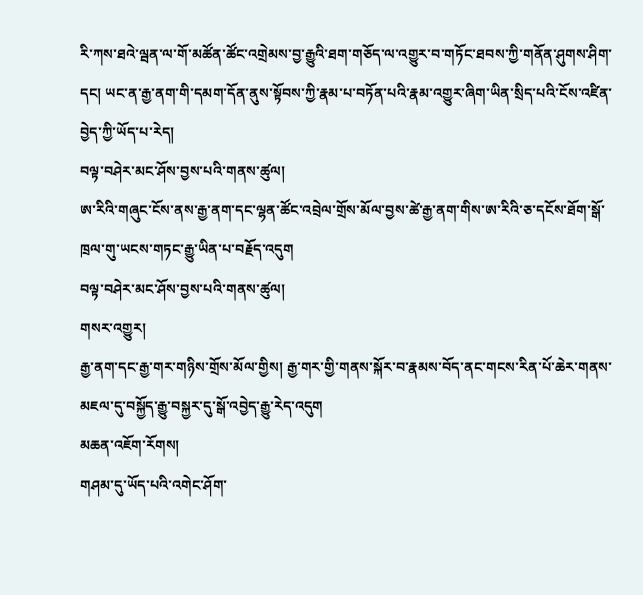རི་ཀས་ཐའེ་ལྦན་ལ་གོ་མཚོན་ཚོང་འགྲེམས་བྱ་རྒྱུའི་ཐག་གཅོད་ལ་འགྱུར་བ་གཏོང་ཐབས་ཀྱི་གནོན་ཤུགས་ཤིག་དང། ཡང་ན་རྒྱ་ནག་གི་དམག་དོན་ནུས་སྟོབས་ཀྱི་རྣམ་པ་བཏོན་པའི་རྣམ་འགྱུར་ཞིག་ཡིན་སྲིད་པའི་ངོས་འཛིན་བྱེད་ཀྱི་ཡོད་པ་རེད།
བལྟ་བཤེར་མང་ཤོས་བྱས་པའི་གནས་ཚུལ།
ཨ་རིའི་གཞུང་ངོས་ནས་རྒྱ་ནག་དང་ལྷན་ཚོང་འབྲེལ་གྲོས་མོལ་བྱས་ཚེ་རྒྱ་ནག་གིས་ཨ་རིའི་ཅ་དངོས་ཐོག་སྒོ་ཁྲལ་གུ་ཡངས་གཏང་རྒྱུ་ཡིན་པ་བརྗོད་འདུག
བལྟ་བཤེར་མང་ཤོས་བྱས་པའི་གནས་ཚུལ།
གསར་འགྱུར།
རྒྱ་ནག་དང་རྒྱ་གར་གཉིས་གྲོས་མོལ་གྱིས། རྒྱ་གར་གྱི་གནས་སྐོར་བ་རྣམས་བོད་ནང་གངས་རིན་པོ་ཆེར་གནས་མཇལ་དུ་བསྐྱོད་རྒྱུ་བསྐྱར་དུ་སྒོ་འབྱེད་རྒྱུ་རེད་འདུག
མཆན་འཇོག་རོགས།
གཤམ་དུ་ཡོད་པའི་འགེང་ཤོག་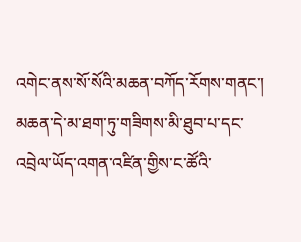འགེང་ནས་སོ་སོའི་མཆན་བཀོད་རོགས་གནང་། མཆན་དེ་མ་ཐག་ཏུ་གཟིགས་མི་ཐུབ་པ་དང་འབྲེལ་ཡོད་འགན་འཛིན་གྱིས་ང་ཚོའི་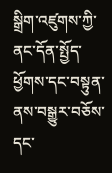སྒྲིག་འཛུགས་ཀྱི་ནང་དོན་སྤྱོད་ཕྱོགས་དང་བསྟུན་ནས་བསྒྱུར་བཅོས་དང་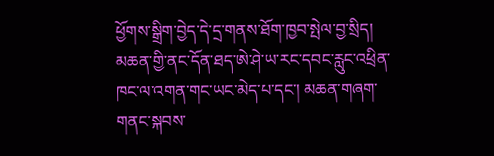ཕྱོགས་སྒྲིག་བྱེད་དེ་དྲ་གནས་ཐོག་ཁྱབ་སྤེལ་བྱ་སྲིད། མཆན་གྱི་ནང་དོན་ཐད་ཨེ་ཤེ་ཡ་རང་དབང་རླུང་འཕྲིན་ཁང་ལ་འགན་གང་ཡང་མེད་པ་དང་། མཆན་གཞག་གནང་སྐབས་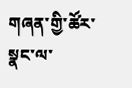གཞན་གྱི་ཚོར་སྣང་ལ་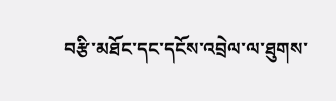བརྩི་མཐོང་དང་དངོས་འབྲེལ་ལ་ཐུགས་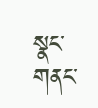སྣང་གནང་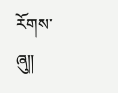རོགས་ཞུ༎